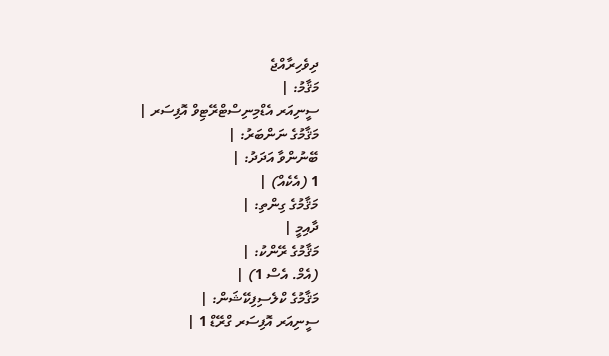ދިވެހިރާއްޖެ
މަޤާމު: |
ސީނިއަރ އެޑްމިނިސްޓްރޭޓިވް އޮފިސަރ |
މަޤާމުގެ ނަންބަރު: |
ބޭނުންވާ އަދަދު: |
1 (އެކެއް) |
މަޤާމުގެ ގިންތި: |
ދާއިމީ |
މަޤާމުގެ ރޭންކު: |
(އެމް. އެސް 1) |
މަޤާމުގެ ކްލެސިފިކޭޝަން: |
ސީނިއަރ އޮފިސަރ ގްރޭޑް 1 |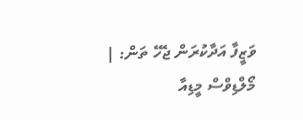ވަޒީފާ އަދާކުރަން ޖެހޭ ތަން: |
މޯލްޑިވްސް މީޑިއާ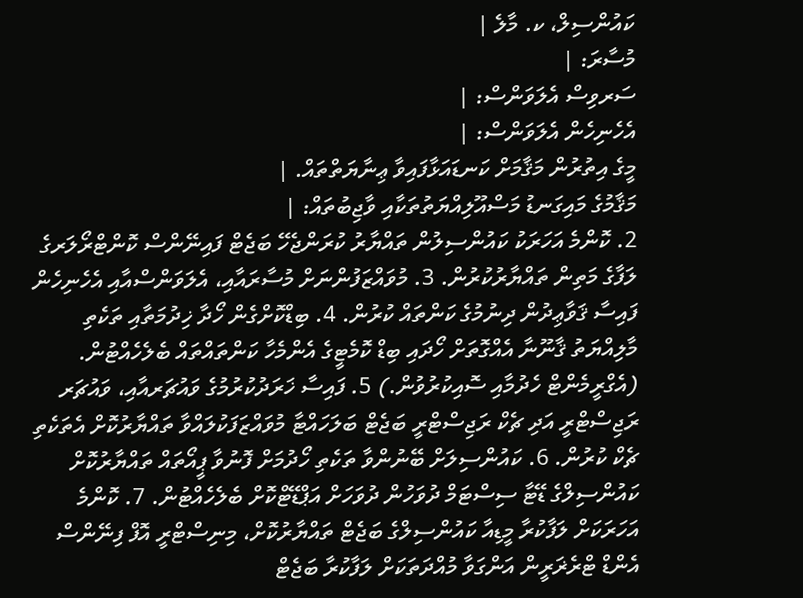ކައުންސިލް، ކ. މާލެ |
މުސާރަ: |
ސަރވިސް އެލަވަންސް: |
އެހެނިހެން އެލަވަންސް: |
މީގެ އިތުރުން މަޤާމަށް ކަނޑައަޅާފައިވާ ޢިނާޔަތްތައް. |
މަޤާމުގެ މައިގަނޑު މަސްއޫލިއްޔަތުތަކާއި ވާޖިބުތައް: |
2. ކޮންމެ އަހަރަކު ކައުންސިލުން ތައްޔާރު ކުރަންޖެހޭ ބަޖެޓް ފައިނޭންސް ކޮންޓްރޯލަރގެ ލަފާގެ މަތިން ތައްޔާރުކުރުން. 3. މުވައްޒަފުންނަށް މުސާރައާއި، އެލަވަންސްއާއި އެހެނިހެން ފައިސާ ޤަވާޢިދުން ދިނުމުގެ ކަންތައް ކުރުން. 4. ބިޑްކޮށްގެން ހޯދާ ޚިދުމަތާއި ތަކެތި މާލިއްޔަތު ޤާނޫނާ އެއްގޮތަށް ހޯދައި ބިޑް ކޮމެޓީގެ އެންމެހާ ކަންތައްތައް ބެލެހެއްޓުން. (އެގްރީމެންޓް ހެދުމާއި ސޮއިކުރުވުން.) 5. ފައިސާ ޚަރަދުކުރުމުގެ ވައުޗަރއާއި، ވައުޗަރ ރަޖިސްޓްރީ އަދި ޗެކް ރަޖިސްޓްރީ ބަޖެޓް ބަލަހައްޓާ މުވައްޒަފަކުލައްވާ ތައްޔާރުކޮށް އެތަކެތި ޗެކް ކުރުން. 6. ކައުންސިލަށް ބޭނުންވާ ތަކެތި ހޯދުމަށް ފޮނުވާ ޕީއޯތައް ތައްޔާރުކޮށް ކައުންސިލްގެ ޑޭޓާ ސިސްޓަމް ދުވަހުން ދުވަހަށް އަޕްޑޭޓްކޮށް ބެލެހެއްޓުން. 7. ކޮންމެ އަހަރަކަށް ލަފާކުރާ މީޑިއާ ކައުންސިލްގެ ބަޖެޓް ތައްޔާރުކޮށް، މިނިސްޓްރީ އޮފް ފިނޭންސް އެންޑް ޓްރެޜަރީން އަންގަވާ މުއްދަތަކަށް ލަފާކުރާ ބަޖެޓް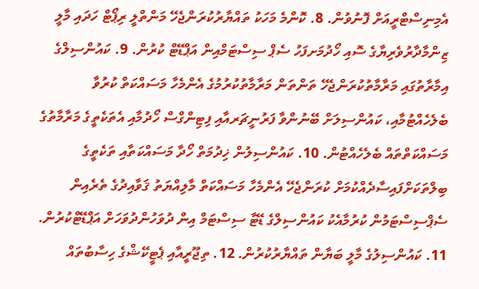އެމިނިސްޓްރީއަށް ފޮނުވުން. 8. ކޮންމެ މަހަކު ތައްޔާރުކުރަންޖެހޭ މަންތްލީ ރިޕޯޓް ހަދައި މާލީ ޒިންމާދާރުވެރިޔާގެ ސޮއި ހޯދުމަށފަހު ސެޕް ސިސްޓަމްއިން އަޕްޑޭޓް ކުރުން. 9. ކައުންސިލްގެ އިމާރާތުގައި މަރާމާތުކުރަންޖެހޭ ތަންތަން މަރާމާތުކުރުމުގެ އެންމެހާ މަސައްކަތް ކުރުވާ ބެލެހެއްޓުމާއި، ކައުންސިލަށް ބޭނުންވާ ފަރުނީޗަރއާއި ފިޓިންގްސް ހޯދުމާއި އެތަކެތީގެ މަރާމާތުގެ މަސައްކަތްތައް ބެލެހެއްޓުން. 10. ކައުންސިލުން ޚިދުމަތް ހޯދާ މަސައްކަތާއި ތަކެތީގެ ބިލްތަކަށްފައިސާދެއްކުމަށް ކުރަންޖެހޭ އެންމެހާ މަސައްކަތް މާލިއްޔަތު ޤަވާއިދުގެ ތެރެއިން ސެޕްސިސްޓަމުން ކުރުމާއެކު ކައުންސިލްގެ ޑޭޓާ ސިސްޓަމް އިން ދުވަހުންދުވަހަށް އަޕްޑޭޓްކުރުން. 11. ކައުންސިލުގެ މާލީ ބަޔާން ތައްޔާރުކުރުން. 12. ތިޖޫރީއާއި ޕެޓީކޭޝްގެ ހިސާބުތައް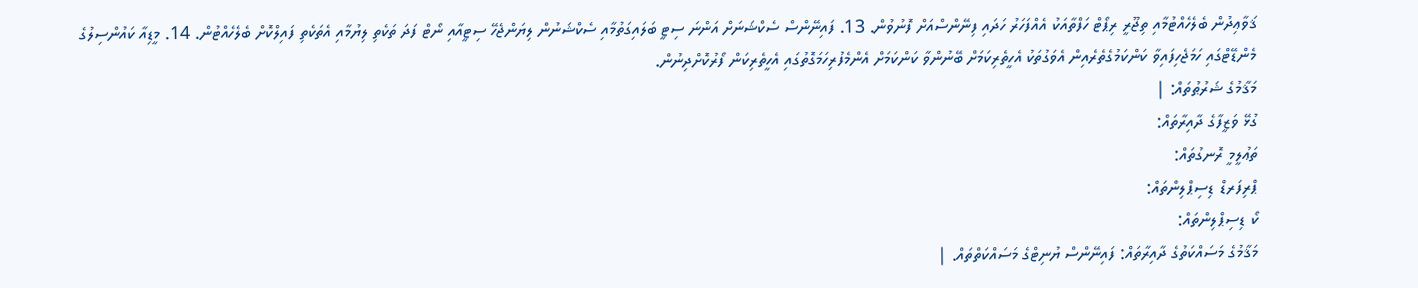ޤަވާޢިދުން ބެލެހެއްޓުމާއި ތިޖޫރީ ރިޕޯޓް ހަފްތާއަކު އެއްފަހަރު ހަދައި ފިނޭންސްއަށް ފޮނުވުން. 13. ފައިނޭންސް ސެކްޝަނަށް އަންނަ ސިޓީ ބަލައިގަތުމާއި ސެކްޝަނުން ލިޔަންޖެހޭ ސިޓީއާއި ނޯޓް ފަދަ ތަކެތި ލިޔުމާއި އެތަކެތި ފައިލްކޮށް ބެލެހެއްޓުން. 14. މީޑިއާ ކައުންސިލުގެ މެންޑޭޓްގައި ހަމަޖެހިފައިވާ ކަންކަމުގެތެރެއިން އެވަގުތަކު އެހީތެރިކަމަށް ބޭނުންވާ ކަންކަމަށް އެންމެފުރިހަމަގޮތުގައި އެހީތެރިކަން ފޯރުކޮށްދިނުން.
މަޤާމުގެ ޝަރުޠުތައް: |
ގުޅޭ ވަޒީފާގެ ދާއިރާތައް:
ތަޢުލީމީ ރޮނގުތައް:
ޕްރިފަރޑް ޑިސިޕްލިންތައް:
ކޯ ޑިސިޕްލިންތައް:
މަޤާމުގެ މަސައްކަތުގެ ދާއިރާތައް: ފައިނޭންސް ޔުނިޓްގެ މަސައްކަތްތައް. |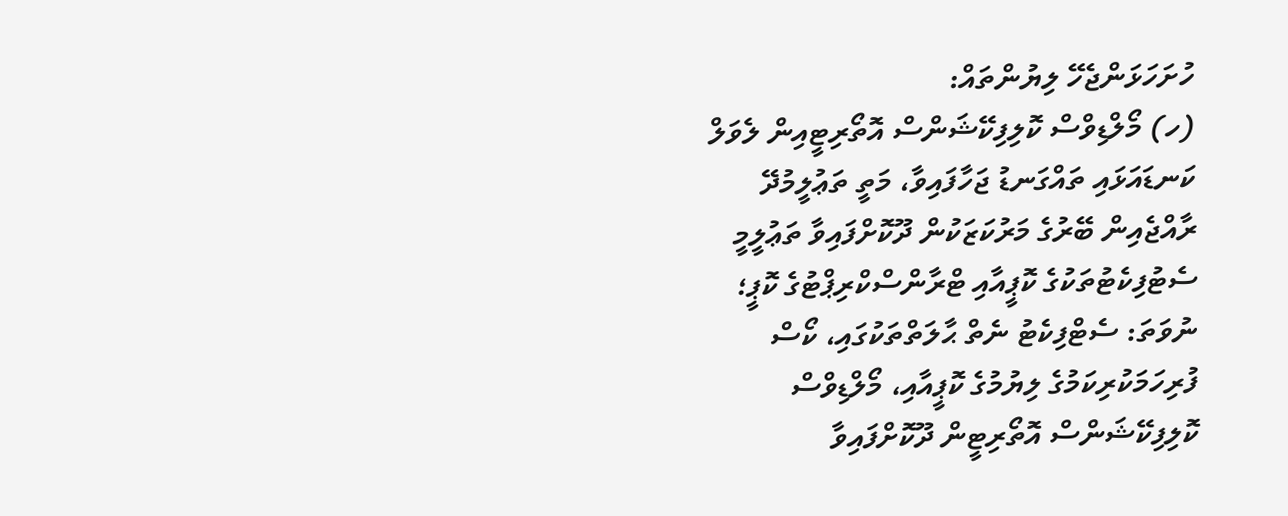ހުށަހަޅަންޖެހޭ ލިޔުންތައް:
(ހ) މޯލްޑިވްސް ކޮލިފިކޭޝަންސް އޮތޯރިޓީއިން ލެވަލް ކަނޑައަޅައި ތައްގަނޑު ޖަހާފައިވާ، މަތީ ތަޢުލީމުދޭ ރާއްޖެއިން ބޭރުގެ މަރުކަޒަކުން ދޫކޮށްފައިވާ ތަޢުލީމީ ސެޓުފިކެޓުތަކުގެ ކޮޕީއާއި ޓްރާންސްކްރިޕްޓުގެ ކޮޕީ؛ ނުވަތަ: ސެޓްފިކެޓު ނެތް ޙާލަތްތަކުގައި، ކޯސް ފުރިހަމަކުރިކަމުގެ ލިޔުމުގެ ކޮޕީއާއި، މޯލްޑިވްސް ކޮލިފިކޭޝަންސް އޮތޯރިޓީން ދޫކޮށްފައިވާ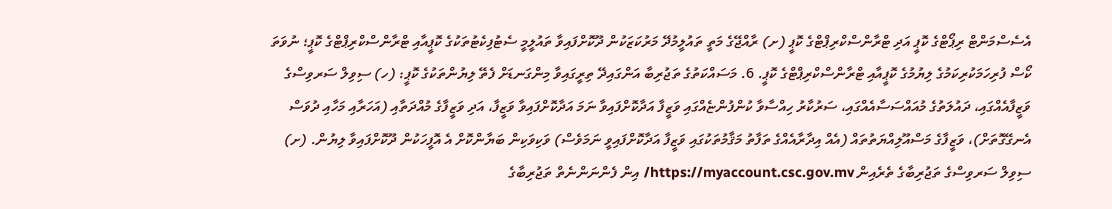އެސެސްމަންޓް ރިޕޯޓްގެ ކޮޕީ އަދި ޓްރާންސްކްރިޕްޓްގެ ކޮޕީ (ށ) ރާއްޖޭގެ މަތީ ތައުލީމުދޭ މަރުކަޒަކުން ދޫކޮށްފައިވާ ތައުލީމީ ސެޓުފިކެޓުތަކުގެ ކޮޕީއާއި ޓްރާންސްކްރިޕްޓްގެ ކޮޕީ؛ ނުވަތަ ކޯސް ފުރިހަމަކުރިކަމުގެ ލިޔުމުގެ ކޮޕީއާއި ޓްރާންސްކްރިޕްޓްގެ ކޮޕީ. 6. މަސައްކަތުގެ ތަޖުރިބާ އަންގައިދޭ ތިރީގައިވާ މިންގަނޑަށް ފެތޭ ލިޔުންތަކުގެ ކޮޕީ: (ހ) ސިވިލް ސަރވިސްގެ ވަޒީފާއެއްގައި، ދައުލަތުގެ މުއައްސަސާއެއްގައި، ސަރުކާރު ހިއްސާވާ ކުންފުންޏެއްގައި ވަޒީފާ އަދާކޮށްފައިވާ ނަމަ އަދާކޮށްފައިވާ ވަޒީފާ، އަދި ވަޒީފާގެ މުއްދަތާއި (އަހަރާއި މަހާއި ދުވަސް އެނގޭގޮތަށް)، ވަޒީފާގެ މަސްއޫލިއްޔަތުތައް (އެއް އިދާރާއެއްގެ ތަފާތު މަޤާމުތަކުގައި ވަޒީފާ އަދާކޮށްފައިވީ ނަމަވެސް) ވަކިވަކިން ބަޔާންކޮށް އެ އޮފީހަކުން ދޫކޮށްފައިވާ ލިޔުން. (ށ) ސިވިލް ސަރވިސްގެ ތަޖުރިބާގެ ތެރެއިން https://myaccount.csc.gov.mv/ އިން ފެންނަންނެތް ތަޖުރިބާގެ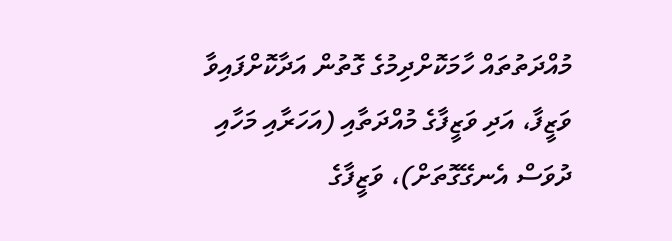މުއްދަތުތައް ހާމަކޮށްދިމުގެ ގޮތުން އަދާކޮށްފައިވާ ވަޒީފާ، އަދި ވަޒީފާގެ މުއްދަތާއި (އަހަރާއި މަހާއި ދުވަސް އެނގޭގޮތަށް)، ވަޒީފާގެ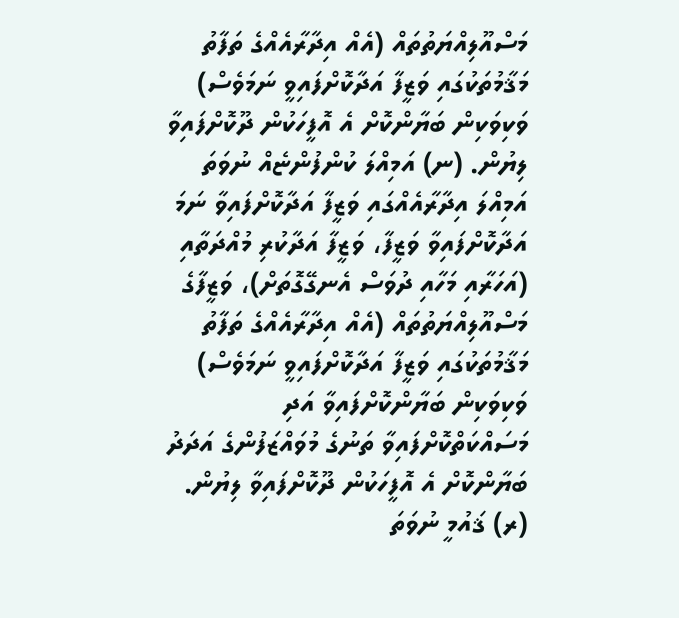މަސްއޫލިއްޔަތުތައް (އެއް އިދާރާއެއްގެ ތަފާތު މަޤާމުތަކުގައި ވަޒީފާ އަދާކޮށްފައިވީ ނަމަވެސް) ވަކިވަކިން ބަޔާންކޮށް އެ އޮފީހަކުން ދޫކޮށްފައިވާ ލިޔުން. (ނ) އަމިއްލަ ކުންފުންޏެއް ނުވަތަ އަމިއްލަ އިދާރާއެއްގައި ވަޒީފާ އަދާކޮށްފައިވާ ނަމަ އަދާކޮށްފައިވާ ވަޒީފާ، ވަޒީފާ އަދާކުރި މުއްދަތާއި (އަހަރާއި މަހާއި ދުވަސް އެނގޭގޮތަށް)، ވަޒީފާގެ މަސްއޫލިއްޔަތުތައް (އެއް އިދާރާއެއްގެ ތަފާތު މަޤާމުތަކުގައި ވަޒީފާ އަދާކޮށްފައިވީ ނަމަވެސް) ވަކިވަކިން ބަޔާންކޮށްފައިވާ އަދި މަސައްކަތްކޮށްފައިވާ ތަނުގެ މުވައްޒަފުންގެ އަދަދު ބަޔާންކޮށް އެ އޮފީހަކުން ދޫކޮށްފައިވާ ލިޔުން. (ރ) ޤައުމީ ނުވަތަ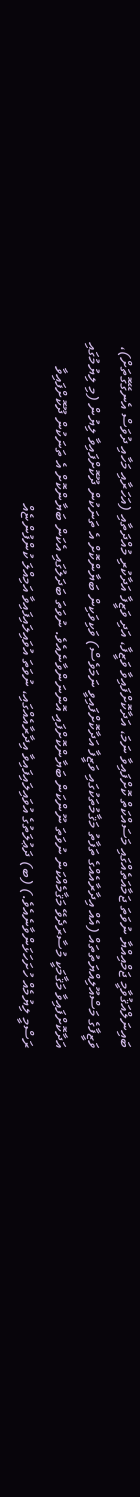ބައިނަލްއަޤުވާމީ ޖަމްއިއްޔާ ނުވަތަ ޖަމާއަތެއްގައި މަސައްކަތް ކޮށްފައިވާ ނަމަ، އަދާކޮށްފައިވާ ވަޒީފާ، އަދި ވަޒީފާ އަދާކުރި މުއްދަތާއި (އަހަރާއި މަހާއި ދުވަސް އެނގޭގޮތަށް)، ވަޒީފާގެ މަސްއޫލިއްޔަތުތައް (އެއް އިދާރާއެއްގެ ތަފާތު މަޤާމުތަކުގައި ވަޒީފާ އަދާކޮށްފައިވީ ނަމަވެސް) ވަކިވަކިން ބަޔާންކޮށް އެ ތަނަކުން ދޫކޮށްފައިވާ ލިޔުން (މި ލިޔުމުގައި އަދާކޮށްފައިވާ މަޤާމަކީ މުސާރަދެވޭ މަޤާމެއްކަން ނުވަތަ ނޫންކަން ބަޔާންކޮށްފައި އޮންނަންވާނެއެވެ. ނުވަތަ ބަދަލުގައި އެކަން ބަޔާންކޮށް އެ ތަނަކުން ދޫކޮށްފައިވާ ރަސްމީ ލިޔުމެއް ހުށަހަޅަންވާނެއެވެ.) (ބ) ދަޢުލަތުގެ އުވައިލައިފައިވާ އިދާރާއެއްގައި، ނުވަތަ އުވައިލައިފައިވާ އަމިއްލަ ކުންފުންޏެއް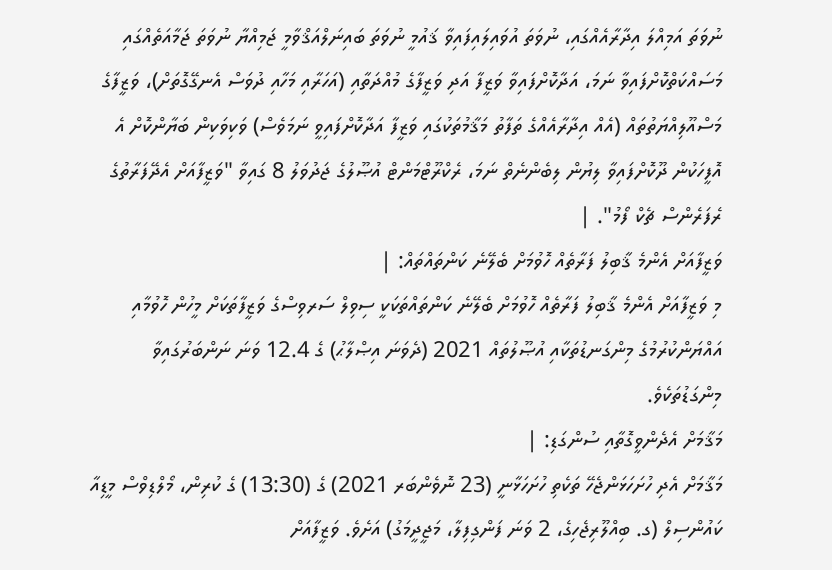ނުވަތަ އަމިއްލަ އިދާރާއެއްގައި، ނުވަތަ އުވައިލައިފައިވާ ޤައުމީ ނުވަތަ ބައިނަލްއަޤްވާމީ ޖަމިއްޔާ ނުވަތަ ޖަމާއަތެއްގައި މަސައްކަތްކޮށްފައިވާ ނަމަ، އަދާކޮށްފައިވާ ވަޒީފާ އަދި ވަޒީފާގެ މުއްދަތާއި (އަހަރާއި މަހާއި ދުވަސް އެނގޭގޮތަށް)، ވަޒީފާގެ މަސްއޫލިއްޔަތުތައް (އެއް އިދާރާއެއްގެ ތަފާތު މަޤާމުތަކުގައި ވަޒީފާ އަދާކޮށްފައިވީ ނަމަވެސް) ވަކިވަކިން ބަޔާންކޮށް އެ އޮފީހަކުން ދޫކޮށްފައިވާ ލިޔުން ލިބެންނެތް ނަމަ، ރެކްރޫޓްމަންޓް އުޞޫލުގެ ޖަދުވަލު 8 ގައިވާ "ވަޒީފާއަށް އެދޭފަރާތުގެ ރެފަރެންސް ޗެކް ފޯމު". |
ވަޒީފާއަށް އެންމެ ޤާބިލު ފަރާތެއް ހޮވުމަށް ބެލޭނެ ކަންތައްތައް: |
މި ވަޒީފާއަށް އެންމެ ޤާބިލު ފަރާތެއް ހޮވުމަށް ބެލޭނެ ކަންތައްތަކަކީ ސިވިލް ސަރވިސްގެ ވަޒީފާތަކަށް މީހުން ހޮވުމާއި އައްޔަންކުރުމުގެ މިންގަނޑުތަކާއި އުޞޫލުތައް 2021 (ދެވަނަ އިޞްލާޙު) ގެ 12.4 ވަނަ ނަންބަރުގައިވާ މިންގަޑުތަކެވެ.
މަޤާމަށް އެދެންވީގޮތާއި ސުންގަޑި: |
މަޤާމަށް އެދި ހުށަހަޅަންޖެހޭ ތަކެތި ހުށަހަޅާނީ (23 ނޮވެންބަރ 2021) ގެ (13:30) ގެ ކުރިން، މޯލްޑިވްސް މީޑިއާ ކައުންސިލް (ގ. ބިއްލޫރިޖެހިގެ، 2 ވަނަ ފަންގިފިލާ، މަޖީދީމަގު) އަށެވެ. ވަޒީފާއަށް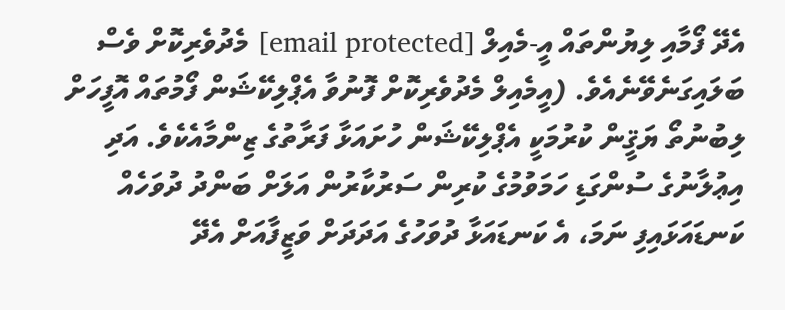އެދޭ ފޯމާއި ލިޔުންތައް އީ-މެއިލް [email protected] މެދުވެރިކޮށް ވެސް ބަލައިގަނެވޭނެއެވެ. (އީމެއިލް މެދުވެރިކޮށް ފޮނުވާ އެޕްލިކޭޝަން ފޯމުތައް އޮފީހަށް ލިބުނުތޯ ޔަޤީން ކުރުމަކީ އެޕްލިކޭޝަން ހުށައަޅާ ފަރާތުގެ ޒިންމާއެކެވެ. އަދި އިޢުލާނުގެ ސުންގަޑި ހަމަވުމުގެ ކުރިން ސަރުކާރުން އަލަށް ބަންދު ދުވަހެއް ކަނޑައަޅައިފި ނަމަ، އެ ކަނޑައަޅާ ދުވަހުގެ އަދަދަށް ވަޒީފާއަށް އެދޭ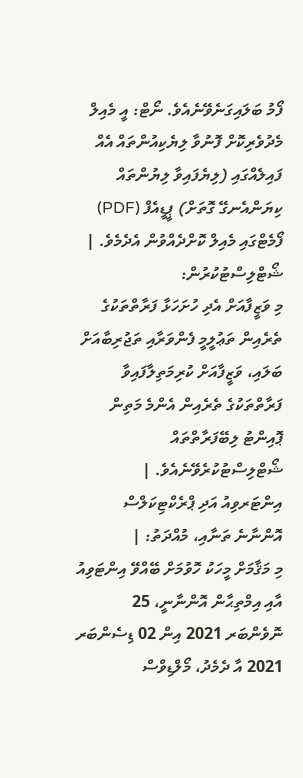ފޯމު ބަލައިގަނެވޭނެއެވެ. ނޯޓް: އީ މެއިލް މެދުވެރިކޮށް ފޮނުވާ ލިޔެކިއުންތައް އެއް ފައިލެއްގައި (ލިޔެފައިވާ ލިޔުންތައް ކިޔަންއެނގޭ ގޮތަށް) ޕީޑީއެފް (PDF) ފޯމެޓްގައި މެއިލް ކޮށްދެއްވުން އެދެމެވެ. |
ޝޯޓްލިސްޓުކުރުން:
މި ވަޒީފާއަށް އެދި ހުށަހަޅާ ފަރާތްތަކުގެ ތެރެއިން ތަޢުލީމީ ފެންވަރާއި ތަޖުރިބާއަށް ބަލައި، ވަޒީފާއަށް ކުރިމަތިލާފައިވާ ފަރާތްތަކުގެ ތެރެއިން އެންމެ މަތިން ޕޮއިންޓު ލިބޭފަރާތްތައް ޝޯޓްލިސްޓުކުރެވޭނެއެވެ. |
އިންޓަރވިއު އަދި ޕްރެކްޓިކަލްސް އޮންނާނެ ތަނާއި، މުއްދަތު: |
މި މަޤާމަށް މީހަކު ހޮވުމަށް ބޭއްވޭ އިންޓަވިއު އާއި އިމްތިޙާން އޮންނާނީ، 25 ނޮވެންބަރ 2021 އިން 02 ޑިސެންބަރ 2021 އާ ދެމެދު، މޯލްޑިވްސް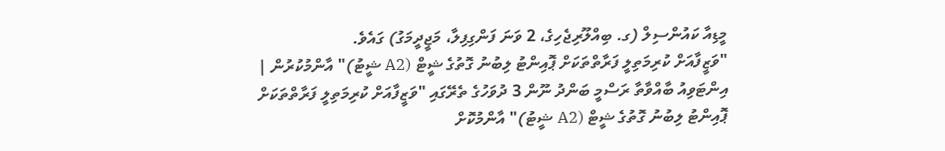މީޑިއާ ކައުންސިލް (ގ. ބިއްލޫރިޖެހިގެ، 2 ވަނަ ފަންގިފިލާ، މަޖީދީމަގު) ގައެވެ.
"ވަޒީފާއަށް ކުރިމަތިލީ ފަރާތްތަކަށް ޕޮއިންޓު ލިބުނު ގޮތުގެ ޝީޓް (A2 ޝީޓު)" އާންމުކުރުން |
އިންޓަވިއު ބާއްވާތާ ރަސްމީ ބަންދު ނޫން 3 ދުވަހުގެ ތެރޭގައި "ވަޒީފާއަށް ކުރިމަތިލީ ފަރާތްތަކަށް ޕޮއިންޓު ލިބުނު ގޮތުގެ ޝީޓް (A2 ޝީޓު)" އާންމުކޮށް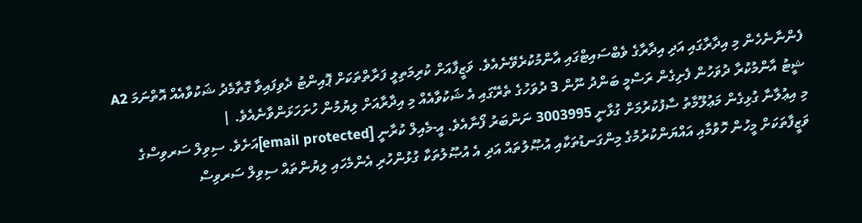ފެންނާނެހެން މި އިދާރާގައި އަދި އިދާރާގެ ވެބްސައިޓްގައި އާންމުކުރެވޭނެއެވެ. ވަޒީފާއަށް ކުރިމަތިލީ ފަރާތްތަކަށް ޕޮއިންޓު ދެވިފައިވާ ގޮތާމެދު ޝަކުވާއެއް އޮތްނަމަ A2 ޝީޓު އާންމުކުރާ ދުވަހުން ފެށިގެން ރަސްމީ ބަންދު ނޫން 3 ދުވަހުގެ ތެރޭގައި އެ ޝަކުވާއެއް މި އިދާރާއަށް ލިޔުމުން ހުށަހަޅަންވާނެއެވެ. |
މި އިޢުލާނާ ގުޅިގެން މަޢުލޫމާތު ސާފުކުރުމަށް ގުޅާނީ 3003995 ނަންބަރު ފޯނާއެވެ. އީ-މެއިލް ކުރާނީ [email protected]އަށެވެ. ސިވިލް ސަރވިސްގެ ވަޒީފާތަކަށް މީހުން ހޮވުމާއި އައްޔަންކުރުމުގެ މިންގަނޑުތަކާއި އުޞޫލުތައް އަދި އެ އުޞޫލުތަކާ ގުޅުންހުރި އެންމެހައި ލިޔުންތައް ސިވިލް ސަރވިސް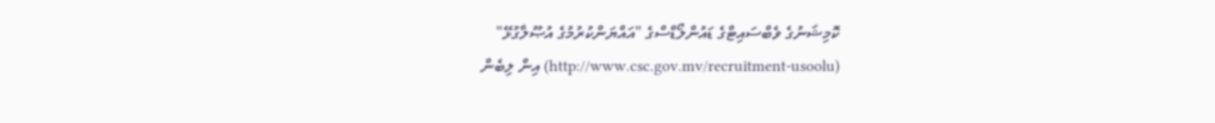ކޮމިޝަނުގެ ވެބްސައިޓްގެ ޑައުންލޯޑްސްގެ "އައްޔަންކުރުމުގެ އުޞޫލާގުޅޭ" (http://www.csc.gov.mv/recruitment-usoolu) އިން ލިބެން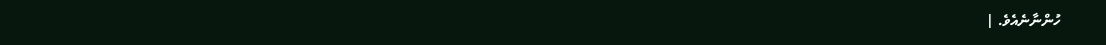ހުންނާނެއެވެ. |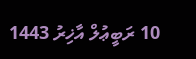10 ރަބީޢުލް އާޚިރު 1443